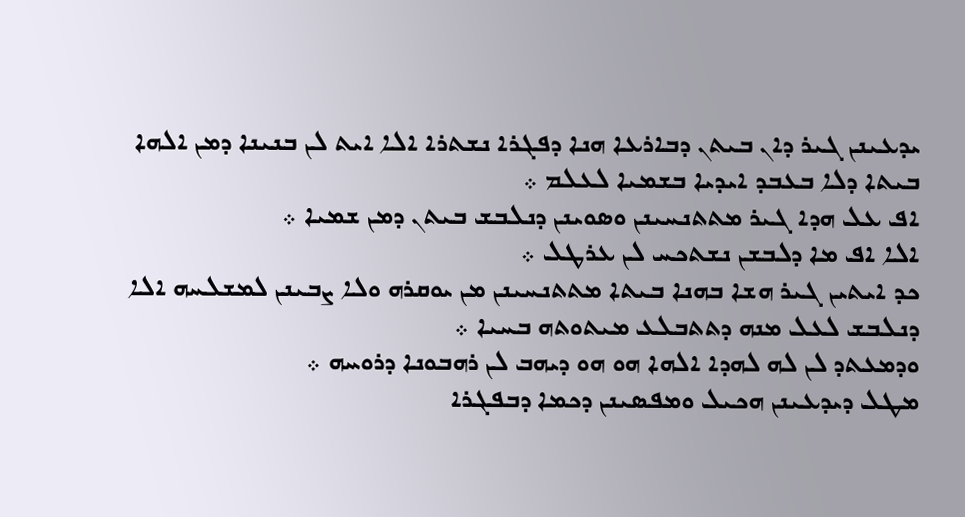ܝܕܥܝܢܢ ܓܝܪ ܕܐܢ ܒܝܬܢ ܕܒܐܪܥܐ ܗܢܐ ܕܦܓܪܐ ܢܫܬܪܐ ܐܠܐ ܐܝܬ ܠܢ ܒܢܝܢܐ ܕܡܢ ܐܠܗܐ ܒܝܬܐ ܕܠܐ ܒܥܒܕ ܐܝܕܝܐ ܒܫܡܝܐ ܠܥܠܡ ܀
ܐܦ ܥܠ ܗܕܐ ܓܝܪ ܡܬܬܢܚܝܢܢ ܘܤܘܝܢܢ ܕܢܠܒܫ ܒܝܬܢ ܕܡܢ ܫܡܝܐ ܀
ܐܠܐ ܐܦ ܡܐ ܕܠܒܫܢ ܢܫܬܟܚ ܠܢ ܥܪܛܠ ܀
ܟܕ ܐܝܬܝܢ ܓܝܪ ܗܫܐ ܒܗܢܐ ܒܝܬܐ ܡܬܬܢܚܝܢܢ ܡܢ ܝܘܩܪܗ ܘܠܐ ܨܒܝܢܢ ܠܡܫܠܚܗ ܐܠܐ ܕܢܠܒܫ ܠܥܠ ܡܢܗ ܕܬܬܒܠܥ ܡܝܬܘܬܗ ܒܚܝܐ ܀
ܘܕܡܥܬܕ ܠܢ ܠܗ ܠܗܕܐ ܐܠܗܐ ܗܘ ܗܘ ܕܝܗܒ ܠܢ ܪܗܒܘܢܐ ܕܪܘܚܗ ܀
ܡܛܠ ܕܝܕܥܝܢܢ ܗܟܝܠ ܘܡܦܤܝܢܢ ܕܟܡܐ ܕܒܦܓܪܐ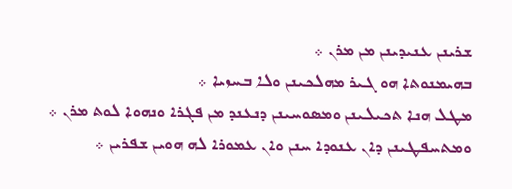ܫܪܝܢܢ ܥܢܝܕܝܢܢ ܡܢ ܡܪܢ ܀
ܒܗܝܡܢܘܬܐ ܗܘ ܓܝܪ ܡܗܠܟܝܢܢ ܘܠܐ ܒܚܙܝܐ ܀
ܡܛܠ ܗܢܐ ܬܟܝܠܝܢܢ ܘܡܤܘܚܝܢܢ ܕܢܥܢܕ ܡܢ ܦܓܪܐ ܘܢܗܘܐ ܠܘܬ ܡܪܢ ܀
ܘܡܬܚܦܛܝܢܢ ܕܐܢ ܥܢܘܕܐ ܚܢܢ ܘܐܢ ܥܡܘܪܐ ܠܗ ܗܘܝܢ ܫܦܪܝܢ ܀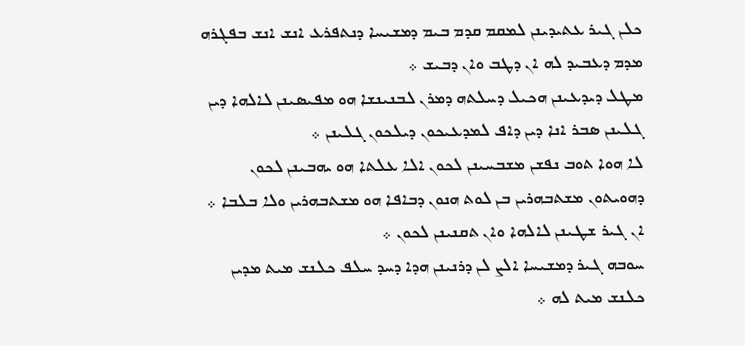ܟܠܢ ܓܝܪ ܥܬܝܕܝܢܢ ܠܡܩܡ ܩܕܡ ܒܝܡ ܕܡܫܝܚܐ ܕܢܬܦܪܥ ܐܢܫ ܐܢܫ ܒܦܓܪܗ ܡܕܡ ܕܥܒܝܕ ܠܗ ܐܢ ܕܛܒ ܘܐܢ ܕܒܝܫ ܀
ܡܛܠ ܕܝܕܥܝܢܢ ܗܟܝܠ ܕܚܠܬܗ ܕܡܪܢ ܠܒܢܝܢܫܐ ܗܘ ܡܦܝܤܝܢܢ ܠܐܠܗܐ ܕܝܢ ܓܠܝܢܢ ܤܒܪ ܐܢܐ ܕܝܢ ܕܐܦ ܠܡܕܥܝܟܘܢ ܕܝܠܟܘܢ ܓܠܝܢܢ ܀
ܠܐ ܗܘܐ ܬܘܒ ܢܦܫܢ ܡܫܒܚܝܢܢ ܠܟܘܢ ܐܠܐ ܥܠܬܐ ܗܘ ܝܗܒܝܢܢ ܠܟܘܢ ܕܗܘܝܬܘܢ ܡܫܬܒܗܪܝܢ ܒܢ ܠܘܬ ܗܢܘܢ ܕܒܐܦܐ ܗܘ ܡܫܬܒܗܪܝܢ ܘܠܐ ܒܠܒܐ ܀
ܐܢ ܓܝܪ ܫܛܝܢܢ ܠܐܠܗܐ ܘܐܢ ܬܩܢܝܢܢ ܠܟܘܢ ܀
ܚܘܒܗ ܓܝܪ ܕܡܫܝܚܐ ܐܠܨ ܠܢ ܕܪܢܝܢܢ ܗܕܐ ܕܚܕ ܚܠܦ ܟܠܢܫ ܡܝܬ ܡܕܝܢ ܟܠܢܫ ܡܝܬ ܠܗ ܀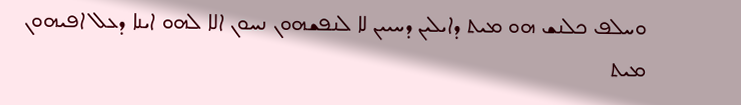ܘܚܠܦ ܟܠܢܫ ܗܘ ܡܝܬ ܕܐܝܠܝܢ ܕܚܝܝܢ ܠܐ ܠܢܦܫܗܘܢ ܢܚܘܢ ܐܠܐ ܠܗܘ ܐܝܢܐ ܕܥܠ ܐܦܝܗܘܢ ܡܝܬ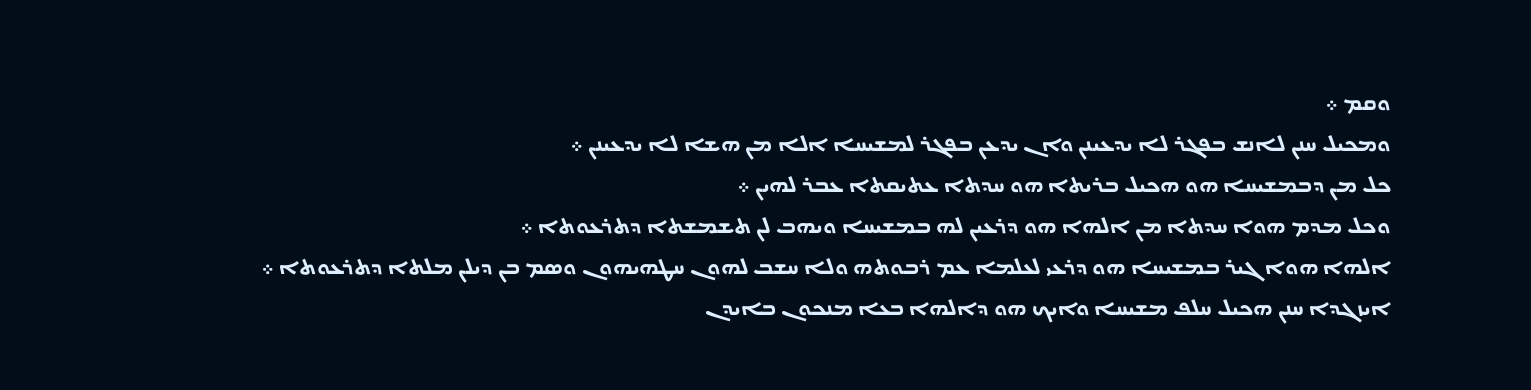ܘܩܡ ܀
ܘܡܟܝܠ ܚܢܢ ܠܐܢܫ ܒܦܓܪ ܠܐ ܝܕܥܝܢܢ ܘܐܢ ܝܕܥܢ ܒܦܓܪ ܠܡܫܝܚܐ ܐܠܐ ܡܢ ܗܫܐ ܠܐ ܝܕܥܝܢܢ ܀
ܟܠ ܡܢ ܕܒܡܫܝܚܐ ܗܘ ܗܟܝܠ ܒܪܝܬܐ ܗܘ ܚܕܬܐ ܥܬܝܩܬܐ ܥܒܪ ܠܗܝܢ ܀
ܘܟܠ ܡܕܡ ܗܘܐ ܚܕܬܐ ܡܢ ܐܠܗܐ ܗܘ ܕܪܥܝܢ ܠܗ ܒܡܫܝܚܐ ܘܝܗܒ ܠܢ ܬܫܡܫܬܐ ܕܬܪܥܘܬܐ ܀
ܐܠܗܐ ܗܘܐ ܓܝܪ ܒܡܫܝܚܐ ܗܘ ܕܪܥܝ ܠܥܠܡܐ ܥܡ ܪܒܘܬܗ ܘܠܐ ܚܫܒ ܠܗܘܢ ܚܛܗܝܗܘܢ ܘܤܡ ܒܢ ܕܝܠܢ ܡܠܬܐ ܕܬܪܥܘܬܐ ܀
ܐܝܙܓܕܐ ܚܢܢ ܗܟܝܠ ܚܠܦ ܡܫܝܚܐ ܘܐܝܟ ܗܘ ܕܐܠܗܐ ܒܥܐ ܡܢܟܘܢ ܒܐܝܕܢ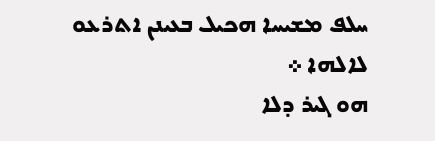ܚܠܦ ܡܫܝܚܐ ܗܟܝܠ ܒܥܝܢܢ ܐܬܪܥܘ ܠܐܠܗܐ ܀
ܗܘ ܓܝܪ ܕܠܐ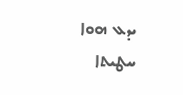ܝܕܥ ܗܘܐ ܚܛܝܬܐ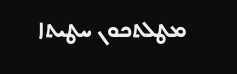ܡܛܠܬܟܘܢ ܚܛܝܬܐ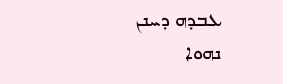ܥܒܕܗ ܕܚܢܢ ܢܗܘܐ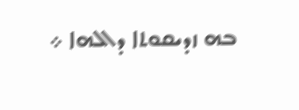ܒܗ ܙܕܝܩܘܬܐ ܕܐܠܗܐ ܀